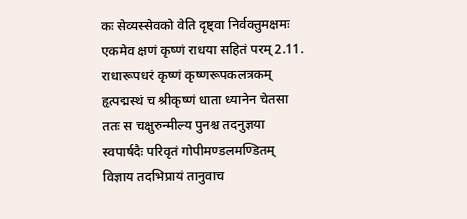कः सेव्यस्सेवको वेति दृष्ट्वा निर्वक्तुमक्षमः
एकमेव क्षणं कृष्णं राधया सहितं परम् 2.11.
राधारूपधरं कृष्णं कृष्णरूपकलत्रकम्
हृत्पद्मस्थं च श्रीकृष्णं धाता ध्यानेन चेतसा
ततः स चक्षुरुन्मील्य पुनश्च तदनुज्ञया
स्वपार्षदैः परिवृतं गोपीमण्डलमण्डितम्
विज्ञाय तदभिप्रायं तानुवाच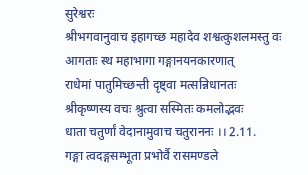सुरेश्वरः
श्रीभगवानुवाच इहागच्छ महादेव शश्वत्कुशलमस्तु वः
आगताः स्थ महाभागा गङ्गानयनकारणात्
राधेमां पातुमिच्छन्ती दृष्ट्वा मत्सन्निधानतः
श्रीकृष्णस्य वचः श्रुत्वा सस्मितः कमलोद्भवः
धाता चतुर्णां वेदानामुवाच चतुराननः ।। 2.11.
गङ्गा त्वदङ्गसम्भूता प्रभोर्वै रासमण्डले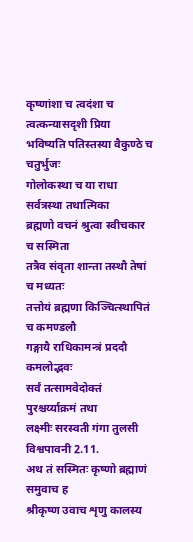कृष्णांशा च त्वदंशा च त्वत्कन्यासदृशी प्रिया
भविष्यति पतिस्तस्या वैकुण्ठे च चतुर्भुजः
गोलोकस्था च या राधा सर्वत्रस्था तथात्मिका
ब्रह्मणो वचनं श्रुत्वा स्वीचकार च सस्मिता
तत्रैव संवृता शान्ता तस्थौ तेषां च मध्यतः
तत्तोयं ब्रह्मणा किञ्चित्स्थापितं च कमण्डलौ
गङ्गायै राधिकामन्त्रं प्रददौ कमलोद्भवः
सर्वं तत्सामवेदोक्तं पुरश्चर्य्याक्रमं तथा
लक्ष्मीः सरस्वती गंगा तुलसी विश्वपावनी 2.11.
अथ तं सस्मितः कृष्णो ब्रह्माणं समुवाच ह
श्रीकृष्ण उवाच शृणु कालस्य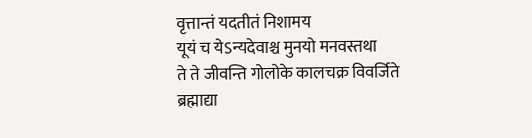वृत्तान्तं यदतीतं निशामय
यूयं च येऽन्यदेवाश्च मुनयो मनवस्तथा
ते ते जीवन्ति गोलोके कालचक्र विवर्जिते
ब्रह्माद्या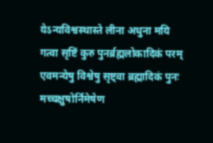येऽन्यविश्वस्थास्ते लीना अधुना मयि
गत्वा सृष्टिं कुरु पुनर्ब्रह्मलोकादिकं परम्
एवमन्येषु विश्वेषु सृष्ट्वा ब्रह्मादिकं पुनः
मच्चक्षुषोर्निमेषेण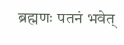ब्रह्मणः पतनं भवेत्